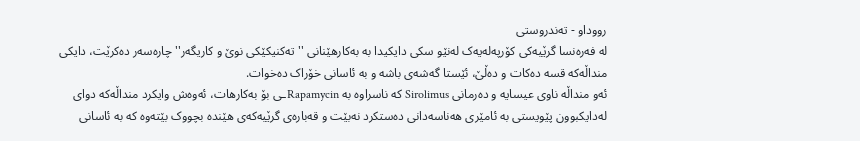رووداو - تەندروستی
لە فەرەنسا گرێیەکی کۆرپەلەیەک لەنێو سکی دایکیدا بە بەکارهێنانی ''تەکنیکێکی نوێ و کاریگەر'' چارەسەر دەکرێت، دایکی منداڵەکە قسە دەکات و دەڵێ، ئێستا گەشەی باشە و بە ئاسانی خۆراک دەخوات.
ئەو منداڵە ناوی عیسایە و دەرمانی Sirolimus کە ناسراوە بە Rapamycinـی بۆ بەکارهات، ئەوەش وایکرد منداڵەکە دوای لەدایکبوون پێویستی بە ئامێری هەناسەدانی دەستکرد نەبێت و قەبارەی گرێیەکەی هێندە بچووک بێتەوە کە بە ئاسانی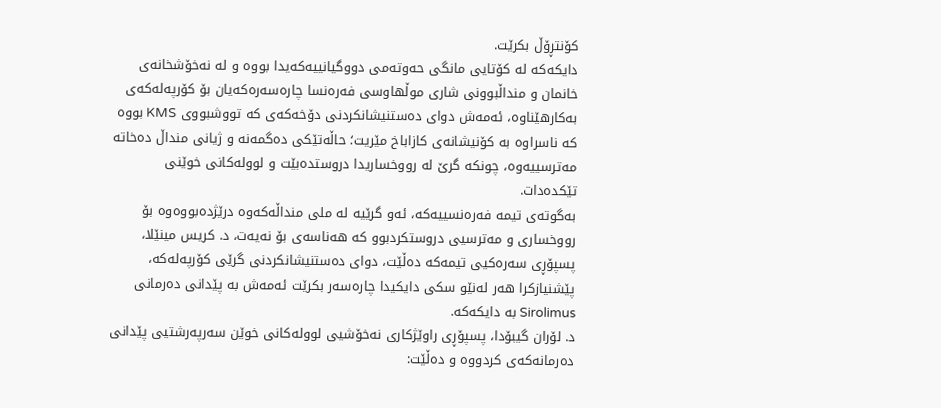کۆنتڕۆڵ بکرێت.
دایکەکە لە کۆتایی مانگی حەوتەمی دووگیانییەکەیدا بووە و لە نەخۆشخانەی خانمان و منداڵبوونی شاری موڵهاوسی فەرەنسا چارەسەرەکەیان بۆ کۆرپەلەکەی بەکارهێناوە، ئەمەش دوای دەستنیشانکردنی دۆخەکەی کە تووشبووی KMS بووە کە ناسراوە بە کۆنیشانەی کازاباخ مێریت؛ حاڵەتێکی دەگمەنە و ژیانی منداڵ دەخاتە مەترسییەوە، چونکە گرێ لە رووخساریدا دروستدەبێت و لوولەکانی خوێنی تێکدەدات.
بەگوتەی تیمە فەرەنسییەکە، ئەو گرێیە لە ملی منداڵەکەوە درێژدەبووەوە بۆ رووخساری و مەترسیی دروستکردبوو کە هەناسەی بۆ نەیەت، د. کریس مینێلا، پسپۆڕی سەرەکیی تیمەکە دەڵێت، دوای دەستنیشانکردنی گرێی کۆرپەلەکە، پێشنیازکرا هەر لەنێو سکی دایکیدا چارەسەر بکرێت ئەمەش بە پێدانی دەرمانی Sirolimus بە دایکەکە.
د. لۆران گیبۆدا، پسپۆڕی راوێژکاری نەخۆشیی لوولەکانی خوێن سەرپەرشتیی پێدانی دەرمانەکەی کردووە و دەڵێت: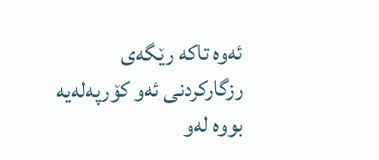ئەوە تاکە رێگەی رزگارکردنی ئەو کۆرپەلەیە بووە لەو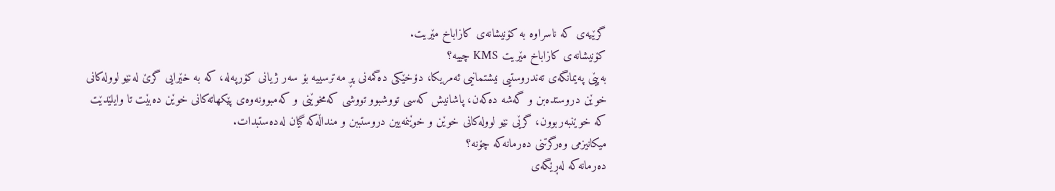گرێیەی کە ناسراوە بە کۆنیشانەی کازاباخ مێریت.
کۆنیشانەی کازاباخ مێریت KMS چییە؟
بەپێی پەیمانگەی تەندروستیی نیشتمانیی ئەمریکا، دۆخێکی دەگمەنی پڕ مەترسییە بۆ سەر ژیانی کۆرپەلە، کە بە خێرایی گرێ لەنێو لوولەکانی خوێن دروستدەبن و گەشە دەکەن، پاشانیش کەسی تووشبوو تووشی کەمخوێنی و کەمبوونەوەی پێکهاتەکانی خوێن دەبێت تا وایلێدێت کە خوێنبەربوون، گرێی نێو لوولەکانی خوێن و خوێنمەیین دروستببن و منداڵەکە گیان لەدەستبدات.
میکانیزمی وەرگرتنی دەرمانەکە چۆنە؟
دەرمانەکە لەڕێگەی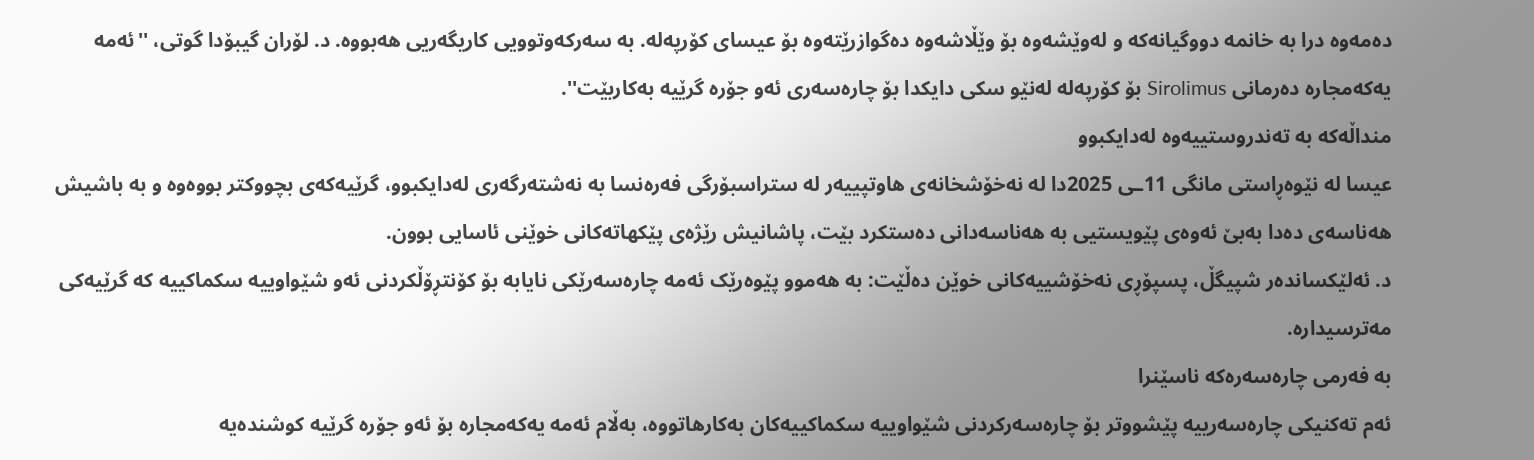دەمەوە درا بە خانمە دووگیانەکە و لەوێشەوە بۆ وێڵاشەوە دەگوازرێتەوە بۆ عیسای کۆرپەلە. بە سەرکەوتوویی کاریگەریی هەبووە. د. لۆران گیبۆدا گوتی، ''ئەمە یەکەمجارە دەرمانی Sirolimus بۆ کۆرپەلە لەنێو سکی دایکدا بۆ چارەسەری ئەو جۆرە گرێیە بەکاربێت''.
منداڵەکە بە تەندروستییەوە لەدایکبوو
عیسا لە نێوەڕاستی مانگی 11ـی 2025دا لە نەخۆشخانەی هاوتپییەر لە ستراسبۆرگی فەرەنسا بە نەشتەرگەری لەدایکبوو، گرێیەکەی بچووکتر بووەوە و بە باشیش هەناسەی دەدا بەبێ ئەوەی پێویستیی بە هەناسەدانی دەستکرد بێت، پاشانیش رێژەی پێکهاتەکانی خوێنی ئاسایی بوون.
د. ئەلێکساندەر شپیگڵ، پسپۆڕی نەخۆشییەکانی خوێن دەڵێت: بە هەموو پێوەرێک ئەمە چارەسەرێکی نایابە بۆ کۆنتڕۆڵکردنی ئەو شێواوییە سکماکییە کە گرێیەکی مەترسیدارە.
بە فەرمی چارەسەرەکە ناسێنرا
ئەم تەکنیکی چارەسەرییە پێشووتر بۆ چارەسەرکردنی شێواوییە سکماکییەکان بەکارهاتووە، بەڵام ئەمە یەکەمجارە بۆ ئەو جۆرە گرێیە کوشندەیە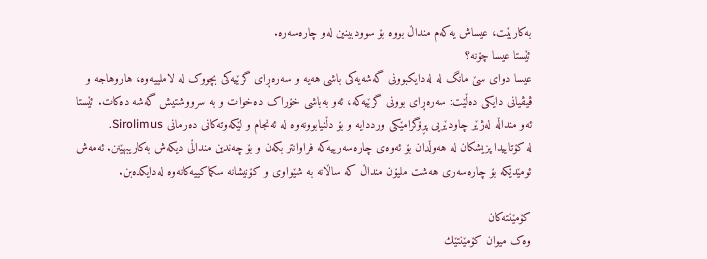بەکاربێت، عیساش یەکەم منداڵ بووە بۆ سوودبینین لەو چارەسەرە.
ئێستا عیسا چۆنە؟
عیسا دوای سێ مانگ لە لەدایکبوونی گەشەیەکی باشی هەیە و سەرەڕای گرێیەکی بچووک لە لاملییەوە، هاروهاجە و ڤیڤیانی دایکی دەڵێت: سەرەڕای بوونی گرێیەکە، ئەو بەباشی خۆراک دەخوات و بە سرووشتیش گەشە دەکات. ئێستا ئەو منداڵە لەژێر چاودێریی پڕۆگرامێکی ورددایە و بۆ دڵنیابوونەوە لە ئەنجام و لێکەوتەکانی دەرمانی Sirolimus.
لە کۆتاییدا پزیشکان لە هەوڵدان بۆ ئەوەی چارەسەرییەکە فراوانتر بکەن و بۆ چەندین منداڵی دیکەش بەکاریبهێنن. ئەمەش ئومێدێکە بۆ چارەسەری هەشت ملیۆن منداڵ کە ساڵانە بە شێواوی و کۆنیشانە سکماکییەکانەوە لەدایکدەبن.

کۆمێنتەکان
وەک میوان کۆمێنتێك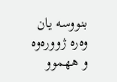بنووسە یان وەرە ژوورەوە و ههموو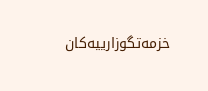خزمەتگوزارییەکان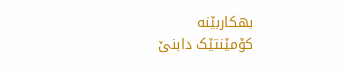بهكاربێنه
کۆمێنتێک دابنێ